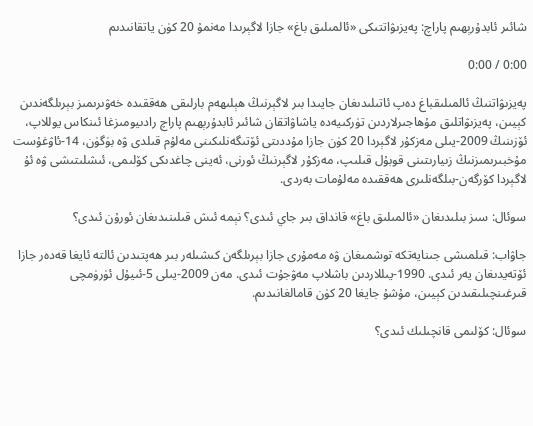شائىر ئابدۇرېھىم پاراچ: پەيزىۋاتتىكى «ئالمىلىق باغ» جازا لاگېرىدا مەنمۇ 20 كۈن ياتقانىدىم

0:00 / 0:00

پەيزىۋاتنىڭ ئالمىلىقباغ دەپ ئاتىلىدىغان جايىدا بىر لاگېرنىڭ ھېلىھەم بارلىقى ھەققىدە خەۋىرىمىز بېرىلگەندىن كېيىن، پەيزىۋاتلىق مۇھاجىرلاردىن تۈركىيەدە ياشاۋاتقان شائىر ئابدۇرېھىم پاراچ رادىيومىزغا ئىنكاس يوللاپ، ئۆزىنىڭ 2009-يىلى مەزكۇر لاگېردا 20 كۈن جازا مۇددىتى ئۆتىگەنلىكىنى مەلۇم قىلدى ۋە بۈگۈن، 14-ئاۋغۇست مۇخبىرىمىزنىڭ زىيارىتىنى قوبۇل قىلىپ، مەزكۇر لاگېرنىڭ ئورنى، ئەينى چاغدىكى كۆلىمى، ئىشلىتىشى ۋە ئۇ لاگېردا كۆرگەن-بىلگەنلىرى ھەققىدە مەلۇمات بەردى.

سوئال: سىز بىلىدىغان «ئالمىلىق باغ» قانداق بىر جاي ئىدى؟ نېمە ئىش قىلىنىدىغان ئورۇن ئىدى؟

جاۋاب: قىلمىشى جىنايەتكە توشمىغان ۋە مەمۇرى جازا بېرىلگەن كىشىلەر بىر ھەپتىدىن ئالتە ئايغا قەدەر جازا ئۆتەيدىغان يەر ئىدى. 1990-يىللاردىن باشلاپ مەۋجۇت ئىدى. مەن 2009-يىلى 5-ئىيۇل ئۈرۈمچى قىرغىنچىلىقىدىن كېيىن، مۇشۇ جايغا 20 كۈن قامالغانىدىم.

سوئال: كۆلىمى قانچىلىك ئىدى؟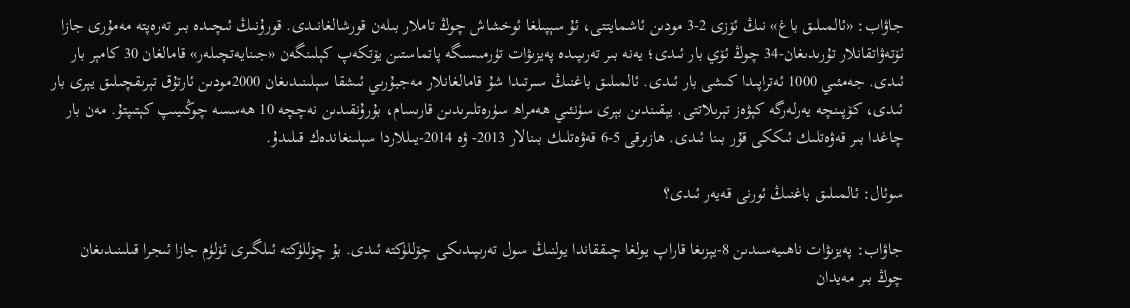جاۋاب: «ئالمىلىق باغ» نىڭ ئۆزى 2-3 مودىن ئاشمايتتى، ئۇ سېپىلغا ئوخشاش چوڭ تاملار بىلەن قورشالغانىدى. قورۇنىڭ ئىچىدە بىر تەرەپتە مەمۇرى جازا ئۆتەۋاتقانلار تۇرىدىغان-34 چوڭ ئۆي بار ئىدى؛ يەنە بىر تەرىپىدە پەيزىۋات تۈرمىسىگە پاتماستىن يۆتكەپ كېلىنگەن «جىنايەتچىلەر» قامالغان 30 كامېر بار ئىدى. جەمئىي 1000 ئەتراپىدا كىشى بار ئىدى. ئالمىلىق باغنىڭ سىرتىدا شۇ قامالغانلار مەجبۇرىي ئىشقا سېلىنىدىغان 2000مودىن ئارتۇق تېرىقچىلىق يېرى بار ئىدى، كۆپىنچە يەرلەرگە كېۋەز تېرىلاتتى. يېقىندىن بېرى سۈنئىي ھەمراھ سۈرەتلىرىدىن قارىسام، بۇرۇنقىدىن نەچچە 10 ھەسسە چوڭىيىپ كېتىپتۇ. مەن بار چاغدا بىر قەۋەتلىك ئىككى قۇر بىنا ئىدى. ھازىرقى 5-6 قەۋەتلىك بىنالار 2013- ۋە 2014-يىللاردا سېلىنغاندەك قىلىدۇ.

سوئال: ئالمىلىق باغنىڭ ئورنى قەيەر ئىدى؟

جاۋاب: پەيزىۋات ناھىيەسىدىن 8-يېزىغا قاراپ يولغا چىققاندا يولنىڭ سول تەرىپىدىكى چۆللۈكتە ئىدى. بۇ چۆللۈكتە ئىلگىرى ئۆلۈم جازا ئىجرا قىلىنىدىغان چوڭ بىر مەيدان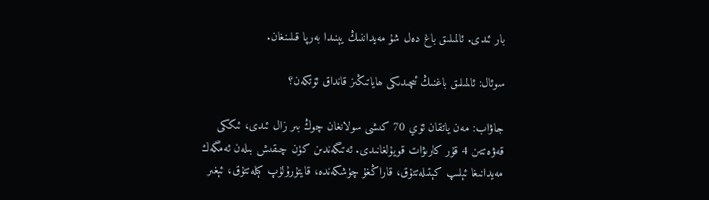بار ئىدى. ئالمىلىق باغ دەل شۇ مەيداننىڭ يېنىدا بەرپا قىلىنغان.

سوئال: ئالمىلىق باغنىڭ ئىچىدىكى ھاياتىڭىز قانداق ئۆتكەن؟

جاۋاب: مەن ياتقان ئۆي 70 كىشى سولانغان چوڭ بىر زال ئىدى، ئىككى قەۋەتتىن 4 قۇر كارىۋات قويۇلغانىدى. ئەتىگەندىن كۈن چىقىش بىلەن ئەمگەك مەيدانىغا ئېلىپ كېتىلەتتۇق، قاراڭغۇ چۈشكەندە، قايتۇرۇلۇپ كېلەتتۇق، ئېغىر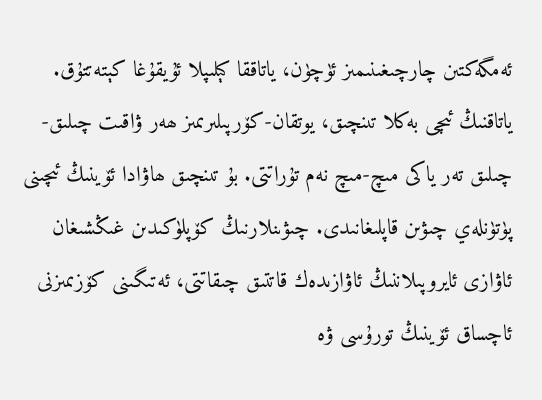ئەمگەكتىن چارچىغىنىمىز ئۈچۈن، ياتاققا كېلىپلا ئۇيقۇغا كېتەتتۇق. ياتاقنىڭ ئىچى بەكلا تىنچىق، يوتقان-كۆرپىلىرىمىز ھەر ۋاقىت چىلىق-چىلىق تەر ياكى مىچ-مىچ نەم تۇراتتى. بۇ تىنچىق ھاۋادا ئۆينىڭ ئىچىنى پۈتۈنلەي چىۋىن قاپلىغانىدى. چىۋىنلارنىڭ كۆپلۈكىدىن غىڭشىغان ئاۋازى ئايروپىلاننىڭ ئاۋازىدەك قاتتىق چىقاتتى، ئەتىگىنى كۆزىمىزنى ئاچساق ئۆينىڭ تورۇسى ۋە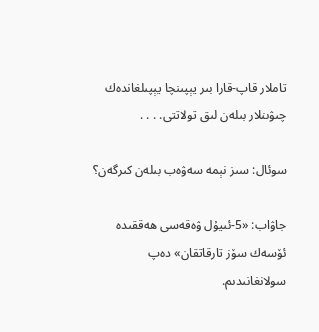تاملار قاپ-قارا بىر يېپىنچا يېپىلغاندەك چىۋىنلار بىلەن لىق تولاتتى. . . .

سوئال: سىز نېمە سەۋەب بىلەن كىرگەن؟

جاۋاب: «5-ئىيۇل ۋەقەسى ھەققىدە ئۆسەك سۆز تارقاتقان» دەپ سولانغانىدىم.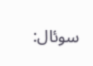سوئال: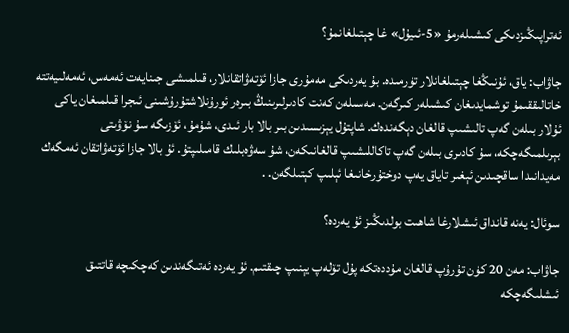ئەتراپىڭىزدىكى كىشىلەرمۇ «5-ئىيۇل» غا چېتىلغانمۇ؟

جاۋاب: ياق، ئۇنىڭغا چېتىلغانلار تۈرمىدە. بۇ يەردىكى مەمۇرى جازا ئۆتەۋاتقانلار، قىلمىشى جىنايەت ئەمەس، ئەمەلىيەتتە خاتالىققىمۇ توشمايدىغان كىشىلەر كىرگەن. مەسىلەن كەنت كادىرلىرىنىڭ بىرەر ئورۇنلاشتۇرۇشىنى ئىجرا قىلمىغان ياكى ئۇلار بىلەن گەپ تالىشىپ قالغان دېگەندەك. شاپتۇل يېزىسىدىن بىر بالا بار ئىدى، شۇمۇ، ئۆزىگە سۇ نۆۋىتى بېرىلمىگەچكە، سۇ كادىرى بىلەن گەپ تاكاللىشىپ قالغانىكەن، شۇ سەۋەبلىك قامىلىپتۇ. ئۇ بالا جازا ئۆتەۋاتقان ئەمگەك مەيدانىدا ساقچىدىن ئېغىر تاياق يەپ دوختۇرخانىغا ئېلىپ كېتىلگەن. .

سوئال: يەنە قانداق ئىشلارغا شاھىت بولدىڭىز ئۇ يەردە؟

جاۋاب: مەن 20 كۈن تۇرۇپ قالغان مۇددەتكە پۇل تۆلەپ يېنىپ چىقتىم. ئۇ يەردە ئەتىگەندىن كەچكىچە قاتتىق ئىشلىگەچكە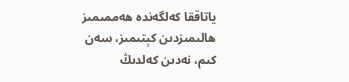ياتاققا كەلگەندە ھەممىمىز ھالىمىزدىن كېتىمىز، سەن كىم، نەدىن كەلدىڭ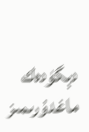دېگۈدەك ماغدۇرىمىز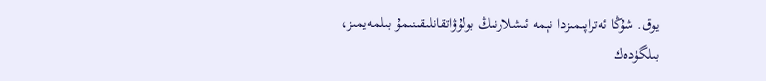يوق. شۇڭا ئەتراپىمىزدا نېمە ئىشلارنىڭ بولۇۋاتقانلىقىنىمۇ بىلمەيمىز، بىلگۈدەك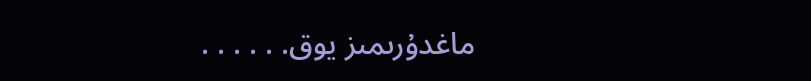ماغدۇرىمىز يوق. . . . . .